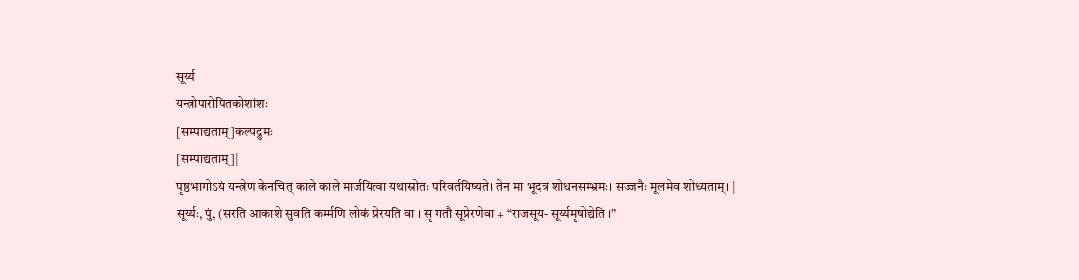सूर्य्य
यन्त्रोपारोपितकोशांशः
[सम्पाद्यताम्]कल्पद्रुमः
[सम्पाद्यताम्]|
पृष्ठभागोऽयं यन्त्रेण केनचित् काले काले मार्जयित्वा यथास्रोतः परिवर्तयिष्यते। तेन मा भूदत्र शोधनसम्भ्रमः। सज्जनैः मूलमेव शोध्यताम्। |
सूर्य्यः, पुं, (सरति आकाशे सुवति कर्म्मणि लोकं प्रेरयति वा । सृ गतौ सूप्रेरणेवा + “राजसूय- सूर्य्यमृषोद्येति ।”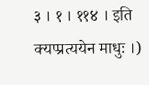३ । १ । ११४ । इति क्यप्प्रत्ययेन माधुः ।)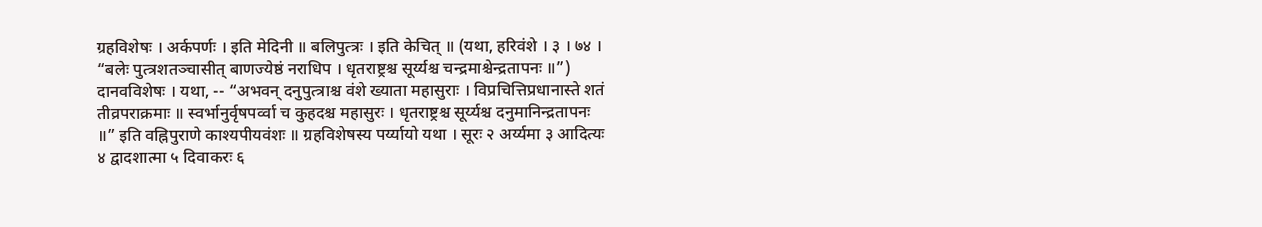ग्रहविशेषः । अर्कपर्णः । इति मेदिनी ॥ बलिपुत्त्रः । इति केचित् ॥ (यथा, हरिवंशे । ३ । ७४ । “बलेः पुत्त्रशतञ्चासीत् बाणज्येष्ठं नराधिप । धृतराष्ट्रश्च सूर्य्यश्च चन्द्रमाश्चेन्द्रतापनः ॥”) दानवविशेषः । यथा, -- “अभवन् दनुपुत्त्राश्च वंशे ख्याता महासुराः । विप्रचित्तिप्रधानास्ते शतं तीव्रपराक्रमाः ॥ स्वर्भानुर्वृषपर्व्वा च कुहदश्च महासुरः । धृतराष्ट्रश्च सूर्य्यश्च दनुमानिन्द्रतापनः ॥” इति वह्निपुराणे काश्यपीयवंशः ॥ ग्रहविशेषस्य पर्य्यायो यथा । सूरः २ अर्य्यमा ३ आदित्यः ४ द्वादशात्मा ५ दिवाकरः ६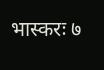भास्करः ७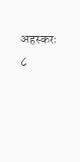अहस्करः ८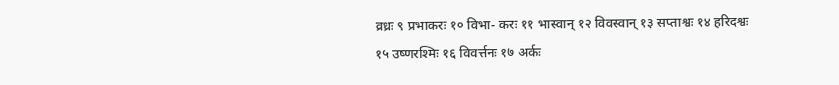व्रध्रः ९ प्रभाकरः १० विभा- करः ११ भास्वान् १२ विवस्वान् १३ सप्ताश्वः १४ हरिदश्वः १५ उष्णरश्मिः १६ विवर्त्तनः १७ अर्कः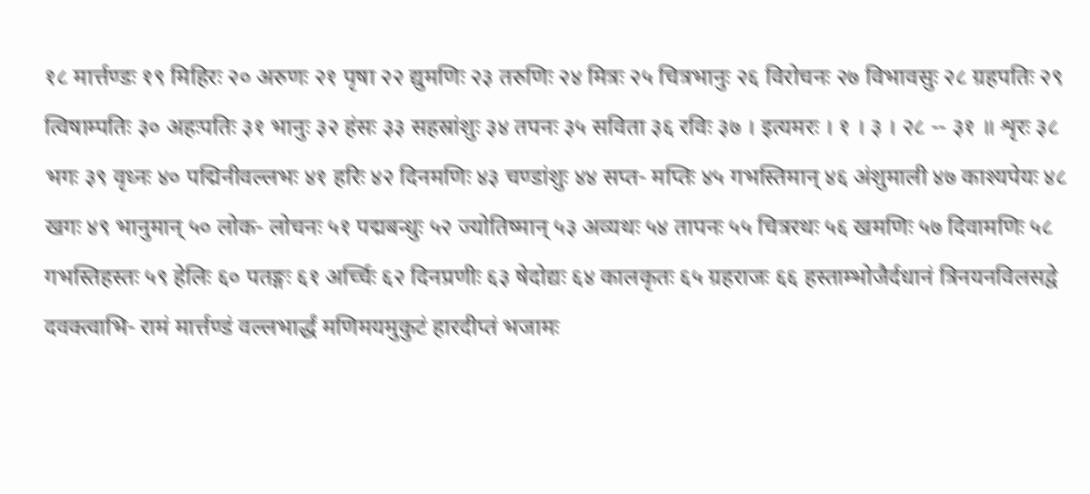१८ मार्त्तण्डः १९ मिहिरः २० अरुणः २१ पृषा २२ द्युमणिः २३ तरुणिः २४ मित्रः २५ चित्रभानुः २६ विरोचनः २७ विभावसुः २८ ग्रहपतिः २९ त्विषाम्पतिः ३० अहःपतिः ३१ भानुः ३२ हंसः ३३ सहस्रांशुः ३४ तपनः ३५ सविता ३६ रविः ३७ । इत्यमरः । १ । ३ । २८ -- ३१ ॥ शृरः ३८ भगः ३९ वृध्नः ४० पद्मिनीवल्लभः ४१ हरिः ४२ दिनमणिः ४३ चण्डांशुः ४४ सप्त- मप्तिः ४५ गभस्तिमान् ४६ अंशुमाली ४७ काश्यपेयः ४८ खगः ४९ भानुमान् ५० लोक- लोचनः ५१ पद्मबन्धुः ५२ ज्योतिष्मान् ५३ अव्यथः ५४ तापनः ५५ चित्ररथः ५६ खमणिः ५७ दिवामणिः ५८ गभस्तिहस्तः ५९ हेलिः ६० पतङ्गः ६१ अर्च्चिः ६२ दिनप्रणीः ६३ षेदोद्यः ६४ कालकृतः ६५ ग्रहराजः ६६ हस्ताम्भोजैर्दधानं त्रिनयनविलसद्वे दवक्त्वाभि- रामं मार्त्तण्डं वल्लभार्द्धं मणिमयमुकुटं हारदीप्तं भजामः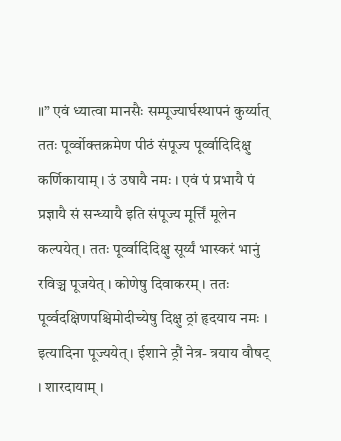॥” एवं ध्यात्वा मानसैः सम्पूज्यार्घस्थापनं कुर्य्यात् ततः पूर्व्वोक्तक्रमेण पीठं संपूज्य पूर्व्वादिदिक्षु कर्णिकायाम् । उं उषायै नमः । एवं पं प्रभायै पं प्रज्ञायै सं सन्ध्यायै इति संपूज्य मूर्त्तिं मूलेन कल्पयेत् । ततः पूर्व्वादिदिक्षु सूर्य्यं भास्करं भानुं रविञ्च पूजयेत् । कोणेषु दिवाकरम् । ततः पूर्व्वदक्षिणपश्चिमोदीच्येषु दिक्षु ठ्रां हृदयाय नमः । इत्यादिना पूज्ययेत् । ईशाने ठ्रौं नेत्र- त्रयाय वौषट् । शारदायाम् ।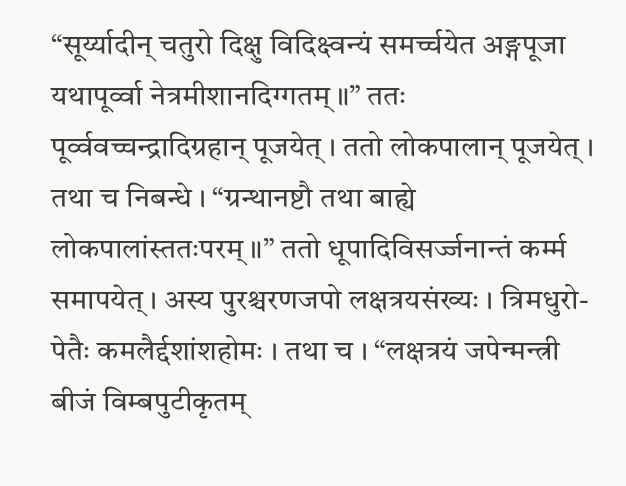“सूर्य्यादीन् चतुरो दिक्षु विदिक्ष्वन्यं समर्च्चयेत अङ्गपूजा यथापूर्व्वा नेत्रमीशानदिग्गतम् ॥” ततः पूर्व्ववच्चन्द्रादिग्रहान् पूजयेत् । ततो लोकपालान् पूजयेत् । तथा च निबन्धे । “ग्रन्थानष्टौ तथा बाह्ये लोकपालांस्ततःपरम् ॥” ततो धूपादिविसर्ज्जनान्तं कर्म्म समापयेत् । अस्य पुरश्चरणजपो लक्षत्रयसंख्यः । त्रिमधुरो- पेतैः कमलैर्द्दशांशहोमः । तथा च । “लक्षत्रयं जपेन्मन्त्री बीजं विम्बपुटीकृतम्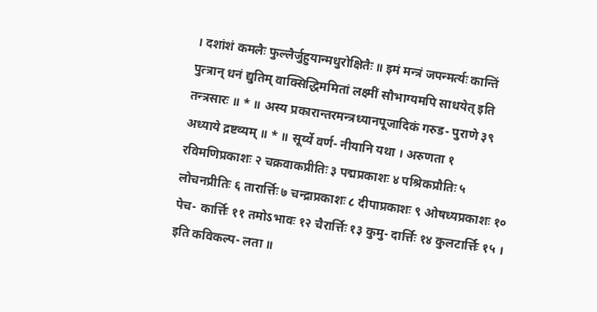। दशांशं कमलैः फुल्लैर्जुहुयान्मधुरोक्षितैः ॥ इमं मन्त्रं जपन्मर्त्यः कान्तिं पुत्त्रान् धनं द्युतिम् वाक्सिद्धिममितां लक्ष्मीं सौभाग्यमपि साधयेत् इति तन्त्रसारः ॥ * ॥ अस्य प्रकारान्तरमन्त्रध्यानपूजादिकं गरुड- पुराणे ३९ अध्याये द्रष्टव्यम् ॥ * ॥ सूर्य्ये वर्ण- नीयानि यथा । अरुणता १ रविमणिप्रकाशः २ चक्रवाकप्रीतिः ३ पद्मप्रकाशः ४ पश्रिकप्रौतिः ५ लोचनप्रीतिः ६ तारार्त्तिः ७ चन्द्राप्रकाशः ८ दीपाप्रकाशः ९ ओषध्यप्रकाशः १० पेच- कार्त्तिः ११ तमोऽभावः १२ चैरार्त्तिः १३ कुमु- दार्त्तिः १४ कुलटार्त्तिः १५ । इति कविकल्प- लता ॥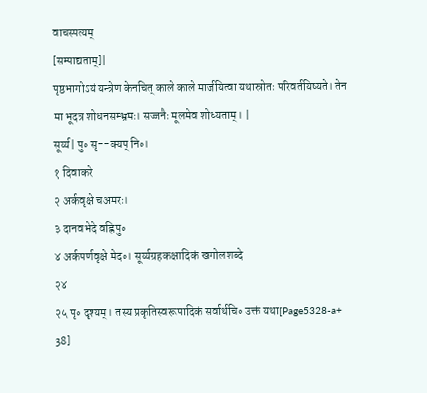वाचस्पत्यम्
[सम्पाद्यताम्]|
पृष्ठभागोऽयं यन्त्रेण केनचित् काले काले मार्जयित्वा यथास्रोतः परिवर्तयिष्यते। तेन मा भूदत्र शोधनसम्भ्रमः। सज्जनैः मूलमेव शोध्यताम्। |
सूर्य्य¦ पु॰ सृ--क्यप् नि॰।
१ दिवाकरे
२ अर्कवृक्षे चअमरः।
३ दानवभेदे वह्निपु॰
४ अर्कपर्णवृक्षे मेद॰। सूर्य्यग्रहकक्षादिकं खगोलशब्दे
२४
२५ पृ॰ दृश्यम्। तस्य प्रकृतिस्वरूपादिकं सर्वार्थचि॰ उक्तं यथा[Page5328-a+ 38]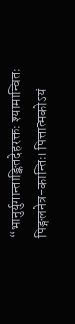“भानुर्युगान्ताङ्कितदेहरक्तः श्यामान्वितः पिङ्गलनेत्र-कान्तिः। पित्तात्मकोऽयं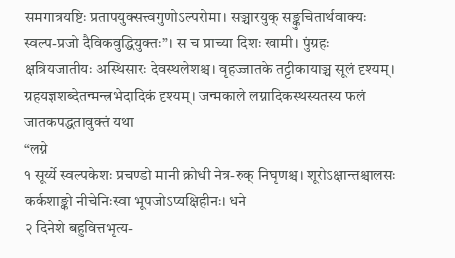समगात्रयष्टिः प्रतापयुक्सत्त्वगुणोऽल्परोमा। सञ्चारयुक् सङ्कुचितार्थवाक्यः स्वल्प-प्रजो दैविकवुद्धियुक्तः”। स च प्राच्या दिशः खामी। पुंग्रहः क्षत्रियजातीयः अस्थिसारः देवस्थलेशश्च। वृहज्जातके तट्टीकायाञ्च सूलं दृश्यम्। ग्रहयज्ञशब्देतन्मन्त्रभेदादिकं दृश्यम्। जन्मकाले लग्नादिकस्थस्यतस्य फलं जातकपद्धतावुक्तं यथा
“लग्ने
१ सूर्य्ये स्वल्पकेशः प्रचण्डो मानी क्रोधी नेत्र-रुक् निघृणश्च। शूरोऽक्षान्तश्चालसः कर्कशाङ्को नीचेनिःस्वा भूपजोऽप्यक्षिहीनः। धने
२ दिनेशे बहुवित्तभृत्य-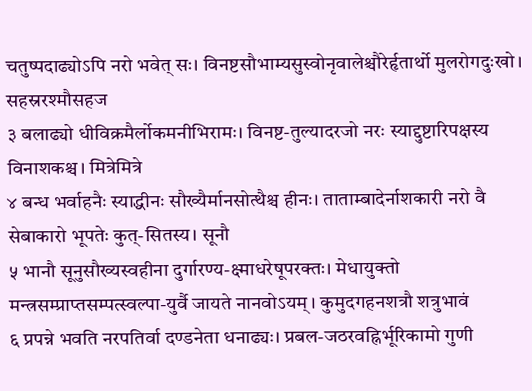चतुष्पदाढ्योऽपि नरो भवेत् सः। विनष्टसौभाम्यसुस्वोनृवालेश्चौरेर्हृतार्थो मुलरोगदुःखो। सहस्ररश्मौसहज
३ बलाढ्यो धीविक्रमैर्लोकमनीभिरामः। विनष्ट-तुल्यादरजो नरः स्याद्दुष्टारिपक्षस्य विनाशकश्च। मित्रेमित्रे
४ बन्ध भर्वाहनैः स्याद्धीनः सौख्यैर्मानसोत्थैश्च हीनः। ताताम्बादेर्नाशकारी नरो वै सेबाकारो भूपतेः कुत्-सितस्य। सूनौ
५ भानौ सूनुसौख्यस्वहीना दुर्गारण्य-क्ष्माधरेषूपरक्तः। मेधायुक्तो मन्त्रसम्प्राप्तसम्पत्स्वल्पा-युर्वै जायते नानवोऽयम्। कुमुदगहनशत्रौ शत्रुभावं
६ प्रपन्ने भवति नरपतिर्वा दण्डनेता धनाढ्यः। प्रबल-जठरवह्निर्भूरिकामो गुणी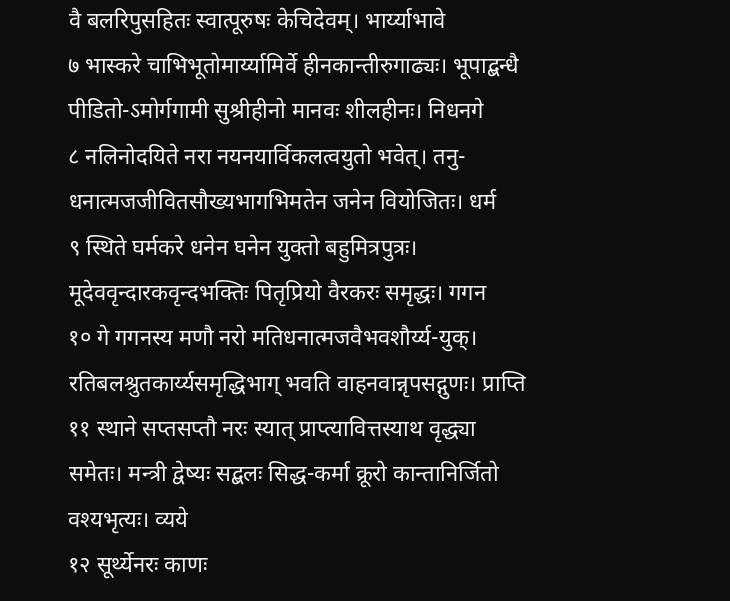वै बलरिपुसहितः स्वात्पूरुषः केचिदेवम्। भार्य्याभावे
७ भास्करे चाभिभूतोमार्य्यामिर्वे हीनकान्तीरुगाढ्यः। भूपाद्बन्धै पीडितो-ऽमोर्गगामी सुश्रीहीनो मानवः शीलहीनः। निधनगे
८ नलिनोदयिते नरा नयनयार्विकलत्वयुतो भवेत्। तनु-धनात्मजजीवितसौख्यभागभिमतेन जनेन वियोजितः। धर्म
९ स्थिते घर्मकरे धनेन घनेन युक्तो बहुमित्रपुत्रः। मूदेववृन्दारकवृन्दभक्तिः पितृप्रियो वैरकरः समृद्धः। गगन
१० गे गगनस्य मणौ नरो मतिधनात्मजवैभवशौर्य्य-युक्। रतिबलश्रुतकार्य्यसमृद्धिभाग् भवति वाहनवान्नृपसद्गुणः। प्राप्ति
११ स्थाने सप्तसप्तौ नरः स्यात् प्राप्त्यावित्तस्याथ वृद्ध्या समेतः। मन्त्री द्वेष्यः सद्बलः सिद्ध-कर्मा क्रूरो कान्तानिर्जितो वश्यभृत्यः। व्यये
१२ सूर्थ्येनरः काणः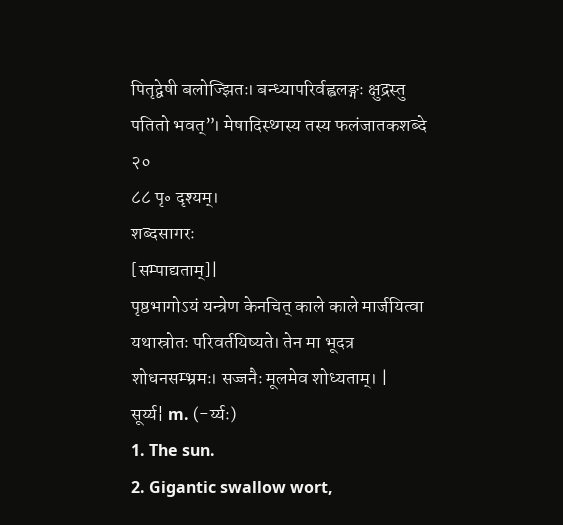पितृद्वेषी बलोज्झितः। बन्ध्यापरिर्वह्वलङ्गः क्षुद्रस्तु पतितो भवत्”। मेषादिस्थ्गस्य तस्य फलंजातकशब्दे
२०
८८ पृ॰ दृश्यम्।
शब्दसागरः
[सम्पाद्यताम्]|
पृष्ठभागोऽयं यन्त्रेण केनचित् काले काले मार्जयित्वा यथास्रोतः परिवर्तयिष्यते। तेन मा भूदत्र शोधनसम्भ्रमः। सज्जनैः मूलमेव शोध्यताम्। |
सूर्य्य¦ m. (-र्य्यः)
1. The sun.
2. Gigantic swallow wort,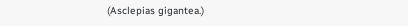(Asclepias gigantea.)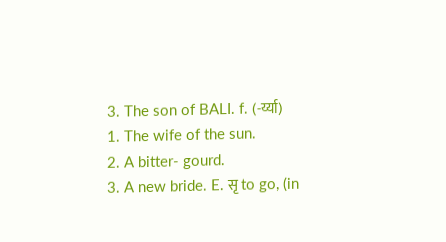3. The son of BALI. f. (-र्य्या)
1. The wife of the sun.
2. A bitter- gourd.
3. A new bride. E. सृ to go, (in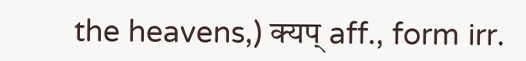the heavens,) क्यप् aff., form irr.